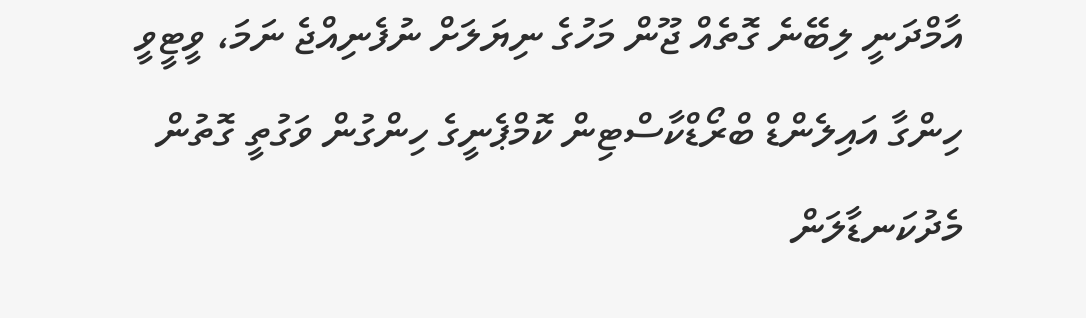އާމްދަނީ ލިބޭނެ ގޮތެއް ޖޫން މަހުގެ ނިޔަލަށް ނުފެނިއްޖެ ނަމަ، ވީޓީވީ ހިންގާ އައިލެންޑް ބްރޯޑްކާސްޓިން ކޮމްޕެނީގެ ހިންގުން ވަގުތީ ގޮތުން މެދުކަނޑާލަން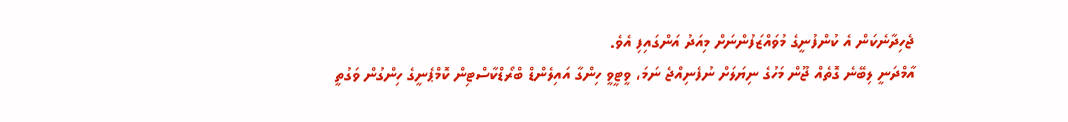ޖެހިދާނެކަން އެ ކުންފުނީގެ މުވައްޒަފުންނަށް މިއަދު އަންގައިފި އެވެ.
އާމްދަނީ ލިބޭނެ ގޮތެއް ޖޫން މަހުގެ ނިޔަލަށް ނުފެނިއްޖެ ނަމަ، ވީޓީވީ ހިންގާ އައިލެންޑް ބްރޯޑްކާސްޓިން ކޮމްޕެނީގެ ހިންގުން ވަގުތީ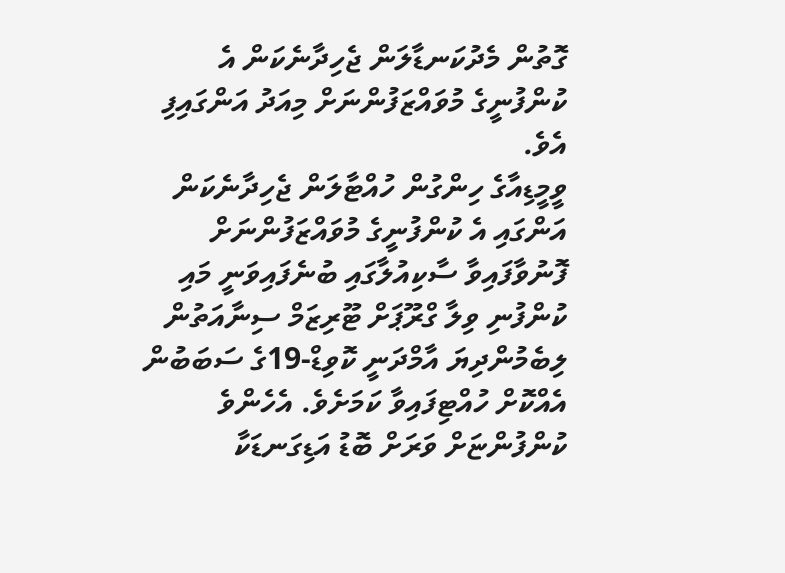ގޮތުން މެދުކަނޑާލަން ޖެހިދާނެކަން އެ ކުންފުނީގެ މުވައްޒަފުންނަށް މިއަދު އަންގައިފި އެވެ.
ވީމީޑިއާގެ ހިންގުން ހުއްޓާލަން ޖެހިދާނެކަން އަންގައި އެ ކުންފުނީގެ މުވައްޒަފުންނަށް ފޮނުވާފައިވާ ސާކިއުލާގައި ބުނެފައިވަނީ މައި ކުންފުނި ވިލާ ގްރޫޕަށް ޓޫރިޒަމް ސިނާއަތުން ލިބެމުންދިޔަ އާމްދަނީ ކޮވިޑް-19ގެ ސަބަބުން އެއްކޮށް ހުއްޓިފައިވާ ކަމަށެވެ. އެހެންވެ ކުންފުންޏަށް ވަރަށް ބޮޑު އަޑިގަނޑަކާ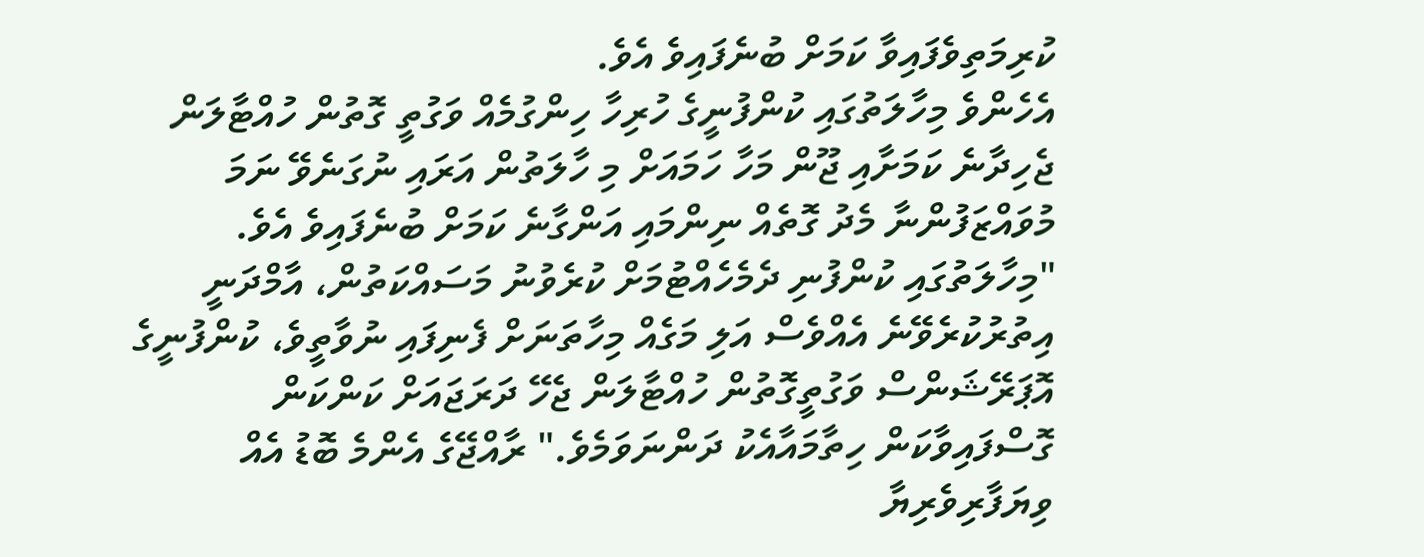ކުރިމަތިވެފައިވާ ކަމަށް ބުނެފައިވެ އެވެ.
އެހެންވެ މިހާލަތުގައި ކުންފުނީގެ ހުރިހާ ހިންގުމެއް ވަގުތީ ގޮތުން ހުއްޓާލަން ޖެހިދާނެ ކަމަށާއި ޖޫން މަހާ ހަމައަށް މި ހާލަތުން އަރައި ނުގަނެވޭ ނަމަ މުވައްޒަފުންނާ މެދު ގޮތެއް ނިންމައި އަންގާނެ ކަމަށް ބުނެފައިވެ އެވެ.
"މިހާލަތުގައި ކުންފުނި ދެމެހެއްޓުމަށް ކުރެވުނު މަސައްކަތުން، އާމްދަނީ އިތުރުކުރެވޭނެ އެއްވެސް އަލި މަގެއް މިހާތަނަށް ފެނިފައި ނުވާތީވެ، ކުންފުނީގެ އޮޕަރޭޝަންސް ވަގުތީގޮތުން ހުއްޓާލަން ޖެހޭ ދަރަޖައަށް ކަންކަން ގޮސްފައިވާކަން ހިތާމައާއެކު ދަންނަވަމެވެ." ރާއްޖޭގެ އެންމެ ބޮޑު އެއް ވިޔަފާރިވެރިޔާ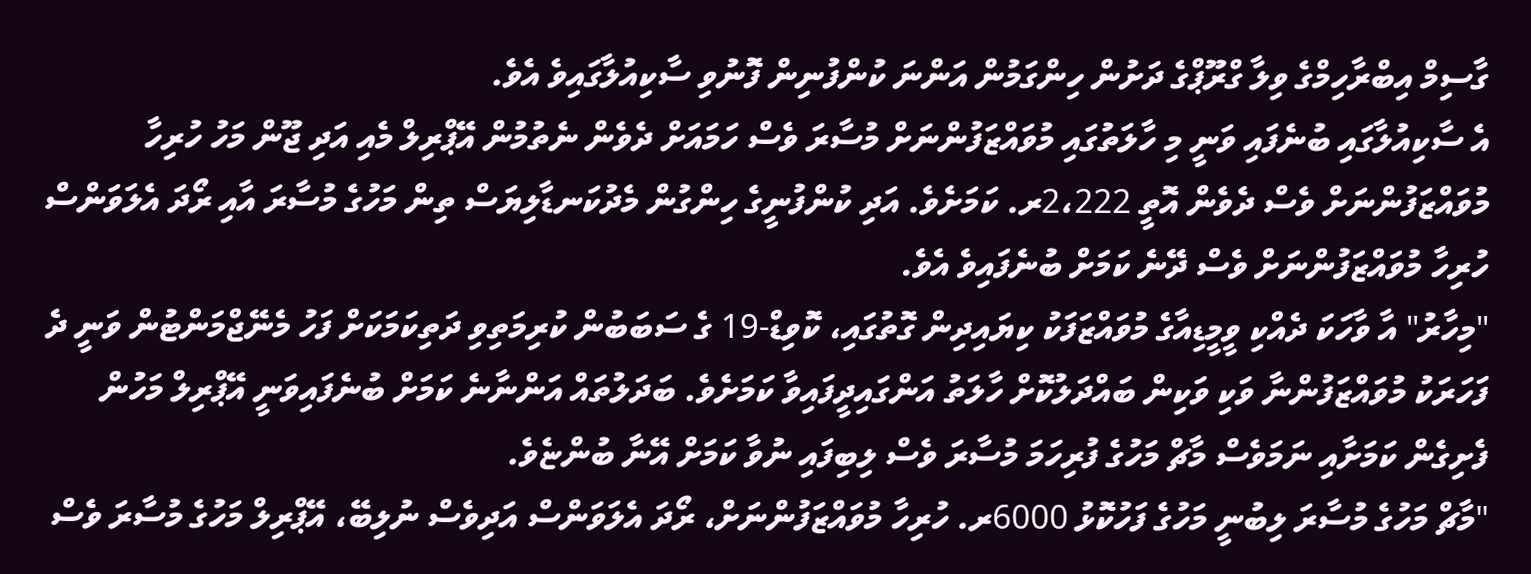ގާސިމް އިބްރާހިމްގެ ވިލާ ގްރޫޕްގެ ދަށުން ހިންގަމުން އަންނަ ކުންފުނިން ފޮނުވި ސާކިއުލާގައިވެ އެވެ.
އެ ސާކިއުލާގައި ބުނެފައި ވަނީ މި ހާލަތުގައި މުވައްޒަފުންނަށް މުސާރަ ވެސް ހަމައަށް ދެވެން ނެތުމުން އޭޕްރިލް މެއި އަދި ޖޫން މަހު ހުރިހާ މުވައްޒަފުންނަށް ވެސް ދެވެން އޮތީ 2،222ރ. ކަމަށެވެ. އަދި ކުންފުނީގެ ހިންގުން މެދުކަނޑާލިޔަސް ތިން މަހުގެ މުސާރަ އާއި ރޯދަ އެލަވަންސް ހުރިހާ މުވައްޒަފުންނަށް ވެސް ދޭނެ ކަމަށް ބުނެފައިވެ އެވެ.
"މިހާރު" އާ ވާހަކަ ދެއްކި ވީމީޑިއާގެ މުވައްޒަފަކު ކިޔައިދިން ގޮތުގައި، ކޮވިޑް-19 ގެ ސަބަބުން ކުރިމަތިވި ދަތިކަމަކަށް ފަހު މެނޭޖްމަންޓުން ވަނީ ދެ ފަހަރަކު މުވައްޒަފުންނާ ވަކި ވަކިން ބައްދަލުކޮށް ހާލަތު އަންގައިދީފައިވާ ކަމަށެވެ. ބަދަލުތައް އަންނާނެ ކަމަށް ބުނެފައިވަނީ އޭޕްރިލް މަހުން ފެށިގެން ކަމަށާއި ނަމަވެސް މާޗް މަހުގެ ފުރިހަމަ މުސާރަ ވެސް ލިބިފައި ނުވާ ކަމަށް އޭނާ ބުންޏެވެ.
"މާޗް މަހުގެ މުސާރަ ލިބުނީ މަހުގެ ފަހުކޮޅު 6000ރ. ހުރިހާ މުވައްޒަފުންނަށް، ރޯދަ އެލަވަންސް އަދިވެސް ނުލިބޭ، އޭޕްރިލް މަހުގެ މުސާރަ ވެސް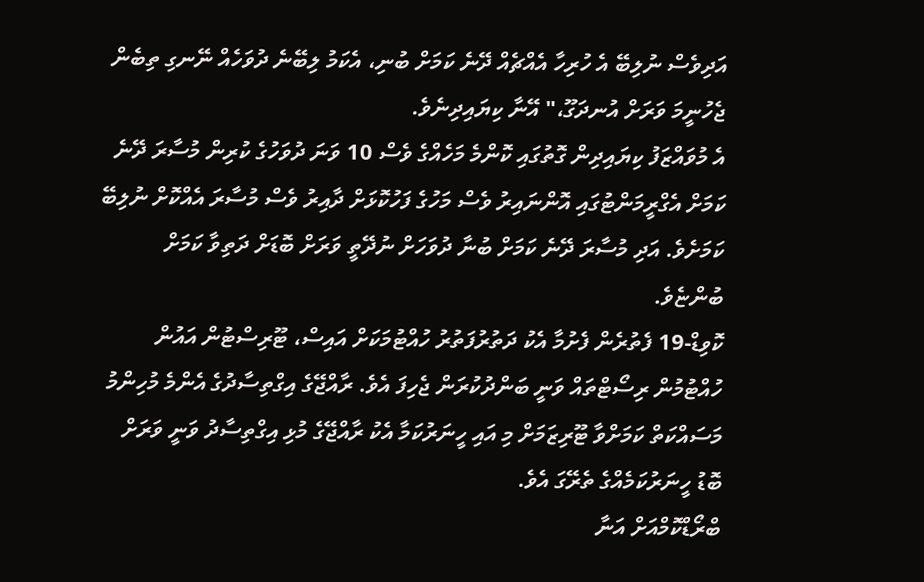އަދިވެސް ނުލިބޭ އެ ހުރިހާ އެއްޗެއް ދޭނެ ކަމަށް ބުނި، އެކަމު ލިބޭނެ ދުވަހެއް ނޭނގި ތިބެން ޖެހުނީމަ ވަރަށް އުނދަގޫ،" އޭނާ ކިޔައިދިނެވެ.
އެ މުވައްޒަފު ކިޔައިދިން ގޮތުގައި ކޮންމެ މަހެއްގެ ވެސް 10 ވަނަ ދުވަހުގެ ކުރިން މުސާރަ ދޭނެ ކަމަށް އެގްރީމަންޓުގައި އޮންނައިރު ވެސް މަހުގެ ފަހުކޮޅަށް ދާއިރު ވެސް މުސާރަ އެއްކޮށް ނުލިބޭ ކަމަށެވެ. އަދި މުސާރަ ދޭނެ ކަމަށް ބުނާ ދުވަހަށް ނުދޭތީ ވަރަށް ބޮޑަށް ދަތިވާ ކަމަށް ބުންޏެވެ.
ކޮވިޑް-19 ފެތުރެން ފެށުމާ އެކު ދަތުރުފަތުރު ހުއްޓުމަކަށް އައިސް، ޓޫރިސްޓުން އައުން ހުއްޓުމުން ރިސޯޓްތައް ވަނީ ބަންދުކުރަން ޖެހިފަ އެވެ. ރާއްޖޭގެ އިގްތިސާދުގެ އެންމެ މުހިންމު މަސައްކަތް ކަމަށްވާ ޓޫރިޒަމަށް މި އައި ހީނަރުކަމާ އެކު ރާއްޖޭގެ މުޅި އިގްތިސާދު ވަނީ ވަރަށް ބޮޑު ހީނަރުކަމެއްގެ ތެރޭގަ އެވެ.
ބްރޯޑްކޮމްއަށް އަނާ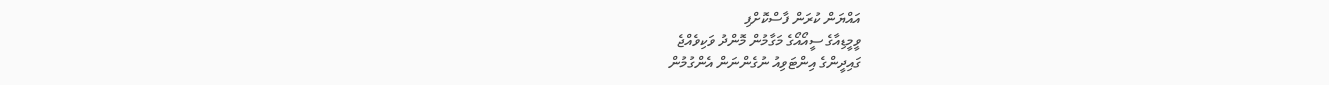އައްޔަން ކުރަން ފާސްކޮށްފި
ވީމީޑިއާގެ ސީއޯއޯގެ މަގާމުން މޮންދު ވަކިވެއްޖެ
ގައިދީންގެ އިންޓަވިއު ނުގެންނަން އެންގުމުން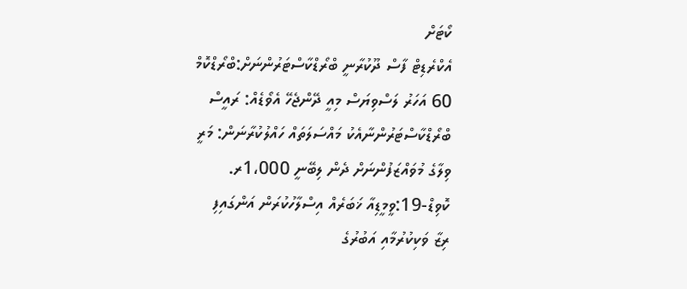ކޯޓަށް
އެކްރެޑިޓް ފާސް ދޫކުރާނީ ބްރޯޑްކާސްޓަރުންނަށް:ބްރޯޑްކޮމް
60 އަހަރު ލަސްވިޔަސް މިއީ ދޭންޖެހޭ އެވޯޑެއް: ރައީސް
ބްރޯޑްކާސްޓަރުންނާއެކު މައްސަލަތައް ހައްލުކުރާނަން: މަރީ
ވިލާގެ މުވައްޒަފުންނަށް ދެން ލިބޭނީ 1،000ރ.
ކޮވިޑް-19:ވީމީޑިއާ ޚަބަރެއް އިސްލާހުކުރަން އަންގައިފި
ރިޒާ ވަކިކުރުމާއި އަބުރުގެ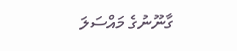ގާނޫނުގެ މައްސަލަ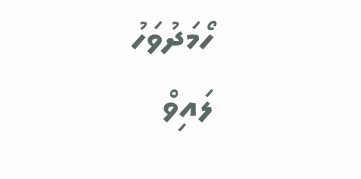ހޯމަދުވަހު
ލައިވް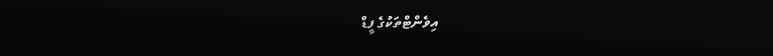އިވެންޓްތަކުގެ ފީޑް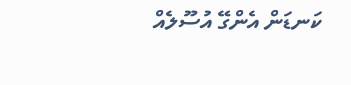ކަނޑަން އެންގޭ އުސޫލެއް